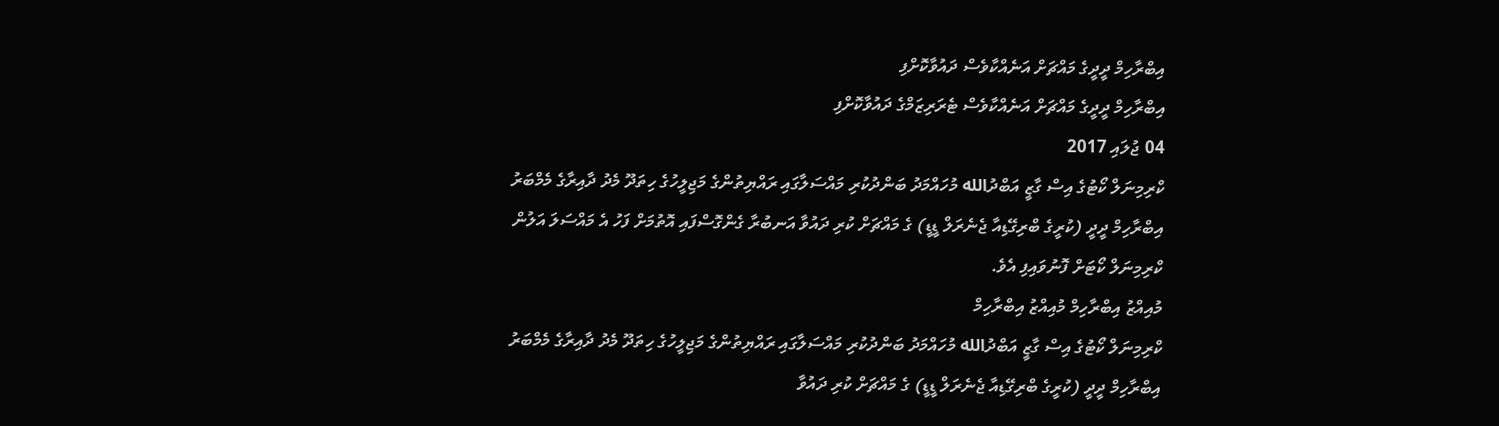އިބްރާހިމް ދީދީގެ މައްޗަށް އަނެއްކާވެސް ދައުވާކޮށްފި
އިބްރާހިމް ދީދީގެ މައްޗަށް އަނެއްކާވެސް ޓެރަރިޒަމްގެ ދައުވާކޮށްފި
04 ޖުލައި 2017
ކްރިމިނަލް ކޯޓުގެ އިސް ގާޒީ އަބްދުالله މުހައްމަދު ބަންދުކުރި މައްސަލާގައި ރައްޔިތުންގެ މަޖިލީހުގެ ހިތަދޫ މެދު ދާއިރާގެ މެމްބަރު އިބްރާހިމް ދީދީ (ކުރީގެ ބްރިގޭޑިއާ ޖެނެރަލް ޑީޑީ) ގެ މައްޗަށް ކުރި ދައުވާ އަނބުރާ ގެންގޮސްފައި އޮތުމަށް ފަހު އެ މައްސަލަ އަލުން ކްރިމިނަލް ކޯޓަށް ފޮނުވައިފި އެވެ.
މުއިއްޒު އިބްރާހިމް މުއިއްޒު އިބްރާހިމް
ކްރިމިނަލް ކޯޓުގެ އިސް ގާޒީ އަބްދުالله މުހައްމަދު ބަންދުކުރި މައްސަލާގައި ރައްޔިތުންގެ މަޖިލީހުގެ ހިތަދޫ މެދު ދާއިރާގެ މެމްބަރު އިބްރާހިމް ދީދީ (ކުރީގެ ބްރިގޭޑިއާ ޖެނެރަލް ޑީޑީ) ގެ މައްޗަށް ކުރި ދައުވާ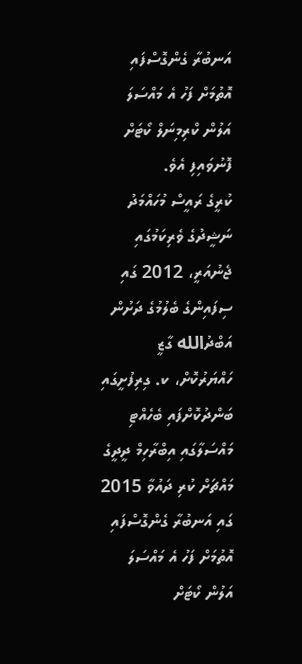އަނބުރާ ގެންގޮސްފައި އޮތުމަށް ފަހު އެ މައްސަލަ އަލުން ކްރިމިނަލް ކޯޓަށް ފޮނުވައިފި އެވެ.
ކުރީގެ ރައީސް މުހައްމަދު ނަޝީދުގެ ވެރިކަމުގައި ޖެނުއަރީ، 2012 ގައި ސިފައިންގެ ބެލުމުގެ ދަށުން އަބްދުالله ގާޒީ ހައްޔަރުކޮށް، ކ. ގިރިފުށީގައި ބަންދުކޮށްފައި ބެހެއްޓި މައްސަލާގައި އިބްރާހިމް ދީދީގެ މައްޗަށް ކުރި ދައުވާ 2015 ގައި އަނބުރާ ގެންގޮސްފައި އޮތުމަށް ފަހު އެ މައްސަލަ އަލުން ކޯޓަށް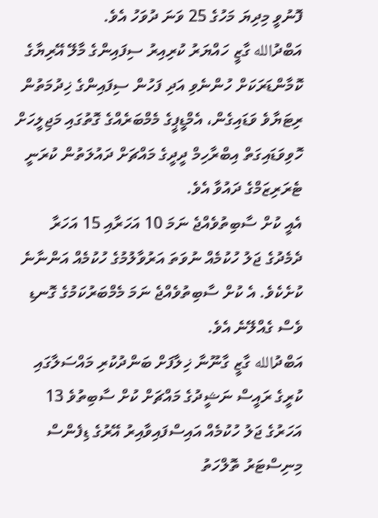ފޮނުވީ މިދިޔަ މަހުގެ 25 ވަނަ ދުވަހު އެވެ.
އަބްދުالله ގާޒީ ހައްޔަރު ކުރިއިރު ސިފައިންގެ މާލޭ އޭރިޔާގެ ކޮމާންޑަރަކަށް ހުންނެވި އަދި ފަހުން ސިފައިންގެ ޚިދުމަތުން ރިޓަޔާވެ ވަޑައިގެން، އެމްޑީޕީގެ މެމްބަރެއްގެ ގޮތުގައި މަޖިލީހަށް ހޮވިވަޑައިގަތް އިބްރާހިމް ދީދީގެ މައްޗަށް ދައުލަތުން ކުރަނީ ޓެރަރިޒަމްގެ ދައުވާ އެވެ.
އެއީ ކުށް ސާބިތުވެއްޖެ ނަމަ 10 އަހަރާއި 15 އަހަރާ ދެމެދުގެ ޖަލު ހުކުމެއް ނުވަތަ އަރުވާލުމުގެ ހުކުމެއް އަންނާނެ ކުށެކެވެ. އެ ކުށް ސާބިތުވެއްޖެ ނަމަ މެމްބަރުކަމުގެ ގޮނޑި ވެސް ގެއްލޭނެ އެވެ.
އަބްދުالله ގާޒީ ގާނޫނާ ޚިލާފަށް ބަންދުކުރި މައްސަލާގައި ކުރީގެ ރައީސް ނަޝީދުގެ މައްޗަށް ކުށް ސާބިތުވެ 13 އަހަރުގެ ޖަލު ހުކުމެއް އައިސްފައިވާއިރު އޭރުގެ ޑިފެންސް މިނިސްޓަރު ތޮލްހަތު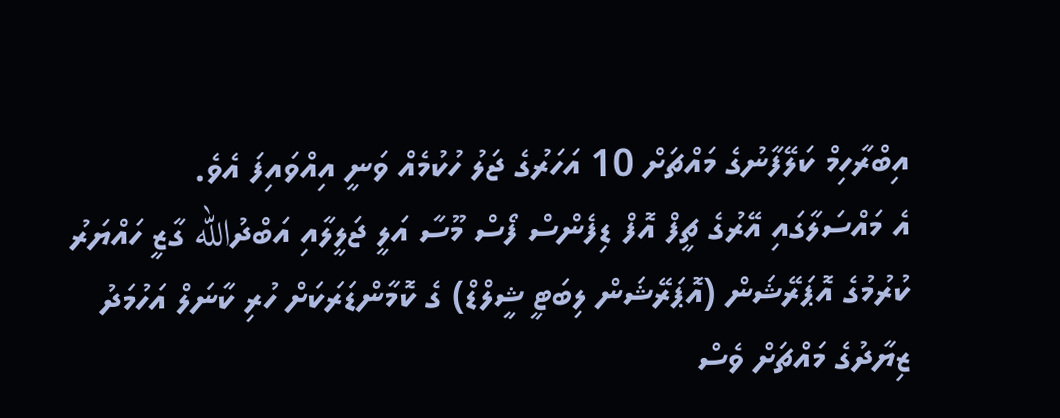އިބްރާހިމް ކަލޭފާނުގެ މައްޗަށް 10 އަހަރުގެ ޖަލު ހުކުމެއް ވަނީ އިއްވައިފަ އެވެ.
އެ މައްސަލާގައި އޭރުގެ ޗީފް އޮފް ޑިފެންސް ފޯސް މޫސާ އަލީ ޖަލީލާއި އަބްދުالله ގާޒީ ހައްޔަރު ކުރުމުގެ އޮޕަރޭޝަން (އޮޕަރޭޝަން ލިބަޓީ ޝީލްޑް) ގެ ކޮމާންޑަރަކަށް ހުރި ކާނަލް އަހުމަދު ޒިޔާދުގެ މައްޗަށް ވެސް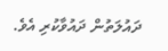ދައުލަތުން ދައުވާކުރި އެވެ.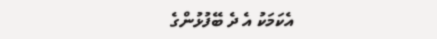އެކަމަކު އެ ދެ ބޭފުޅުންގެ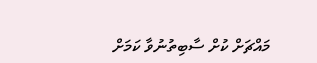މައްޗަށް ކުށް ސާބިތުނުވާ ކަމަށް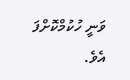ވަނީ ހުކުމްކޮށްފަ އެވެ.